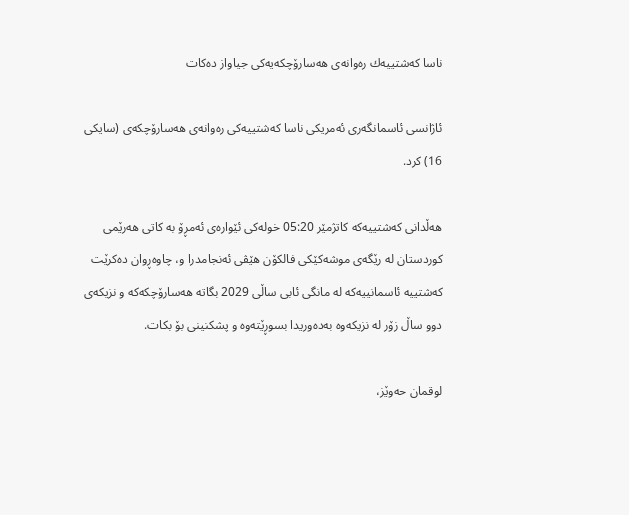ناسا كەشتییەك رەوانەی هەسارۆچكەیەكی جیاواز دەكات

ئاژانسی ئاسمانگەری ئەمریكی ناسا كەشتییەكی رەوانەی هەسارۆچكەی (سایكی 16) كرد.

هەڵدانی كەشتییەكە كاتژمێر 05:20 خولەكی ئێوارەی ئەمڕۆ بە كاتی هەرێمی كوردستان لە رێگەی موشەكێكی فالکۆن هێڤی ئەنجامدرا و، چاوەڕوان دەكرێت كەشتییە ئاسمانییەكە لە مانگی ئابی ساڵی 2029 بگاتە هەسارۆچكەكە و نزیكەی دوو ساڵ زۆر لە نزیكەوە بەدەوریدا بسوڕێتەوە و پشكنینی بۆ بكات.

لوقمان حەوێز،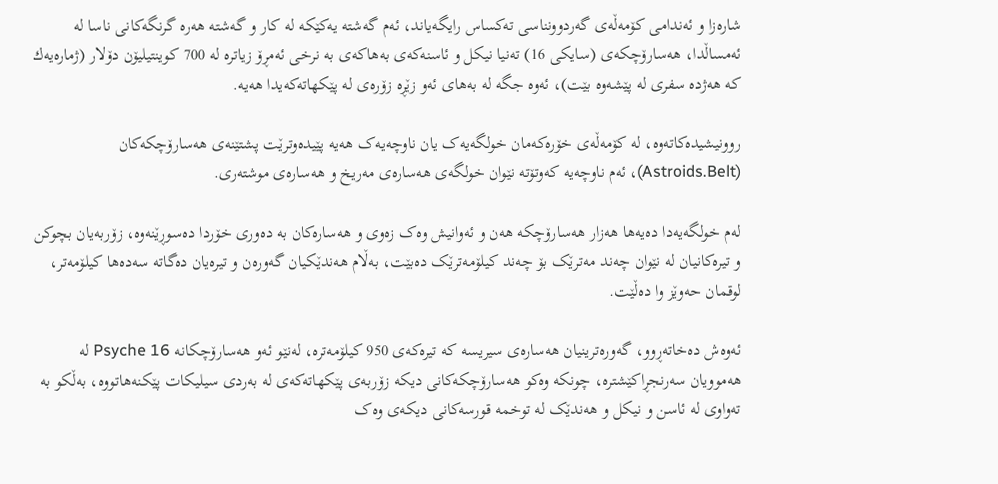شارەزا و ئەندامی كۆمەڵەی گەردوونناسی تەكساس رایگەیاند، ئەم گەشتە یەکێکە لە کار و گەشتە هەرە گرنگەکانی ناسا لە ئەمساڵدا، هەسارۆچکەی (سایکی 16) تەنیا نیکل و ئاسنەکەی بەهاکەی بە نرخی ئەمڕۆ زیاترە لە 700 کوینتیلیۆن دۆلار (ژمارەیەك كە هەژدە سفری لە پێشەوە بێت)، ئەوە جگە لە بەهای ئەو زێڕە زۆرەی لە پێکهاتەکەیدا هەیە.

روونیشیدەكاتەوە، لە کۆمەڵەی خۆرەکەمان خولگەیەک یان ناوچەیەک هەیە پێیدەوترێت پشتێنەی هەسارۆچکەکان (Astroids.Belt)، ئەم ناوچەیە کەوتۆتە نێوان خولگەی هەسارەی مەریخ و هەسارەی موشتەری.

لەم خولگەیەدا دەیەها هەزار هەسارۆچکە هەن و ئەوانیش وەک زەوی و هەسارەکان بە دەوری خۆردا دەسوڕێنەوە، زۆربەیان بچوکن و تیرەکانیان لە نێوان چەند مەترێک بۆ چەند کیلۆمەترێک دەبێت، بەڵام هەندێکیان گەورەن و تیرەیان دەگاتە سەدەها کیلۆمەتر، لوقمان حەوێز وا دەڵێت.

ئەوەش دەخاتەڕوو، گەورەترینیان هەسارەی سیریسە کە تیرەکەی 950 کیلۆمەترە، لەنێو ئەو هەسارۆچکانە Psyche 16 لە هەموویان سەرنجڕاکێشترە، چونکە وەکو هەسارۆچکەکانی دیكە زۆربەی پێکهاتەکەی لە بەردی سیلیکات پێکنەهاتووە، بەڵکو بە تەواوی لە ئاسن و نیکل و هەندێک لە توخمە قورسەکانی دیكەی وەک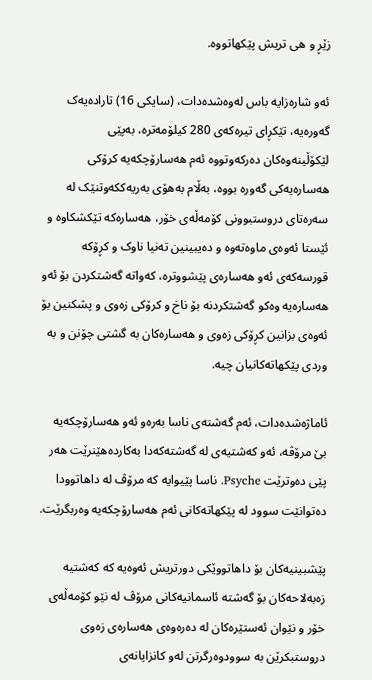زێڕ و هی تریش پێکهاتووە.

ئەو شارەزایە باس لەوەشدەدات، (سایکی 16) تارادەیەک گەورەیە، تێکڕای تیرەکەی 280 کیلۆمەترە، بەپێی لێکۆڵینەوەکان دەرکەوتووە ئەم هەسارۆچکەیه کرۆکی هەسارەیەکی گەورە بووە، بەڵام بەهۆی بەریەکكەوتنێک لە سەرەتای دروستبوونی کۆمەڵەی خۆر، هەسارەکە تێکشکاوە و ئێستا ئەوەی ماوەتەوە و دەیبینین تەنیا ناوک و کڕۆکە قورسەکەی ئەو هەسارەی پێشووترە، کەواتە گەشتکردن بۆ ئەو هەسارەیە وەکو گەشتکردنە بۆ ناخ و کرۆکی زەوی و پشکنین بۆ ئەوەی بزانین کڕۆکی زەوی و هەسارەکان بە گشتی چۆنن و بە وردی پێکهاتەکانیان چیە.

ئاماژەشدەدات، ئەم گەشتەی ناسا بەرەو ئەو هەسارۆچکەیە بێ مرۆڤە، ئەو کەشتیەی لە گەشتەکەدا بەکاردەهێنرێت هەر پێی دەوترێت Psyche. ناسا پێیوایە کە مرۆڤ لە داهاتوودا دەتوانێت سوود لە پێکهاتەکانی ئەم هەسارۆچکەیە وەربگرێت.

پێشبینیەکان بۆ داهاتووێکی دورتریش ئەوەیە کە کەشتیە زەبەلاحەکان بۆ گەشتە ئاسمانیەکانی مرۆڤ لە نێو کۆمەڵەی خۆر و نێوان ئەستێرەکان لە دەرەوەی هەسارەی زەوی دروستبکرێن بە سوودوەرگرتن لەو کانزایانەی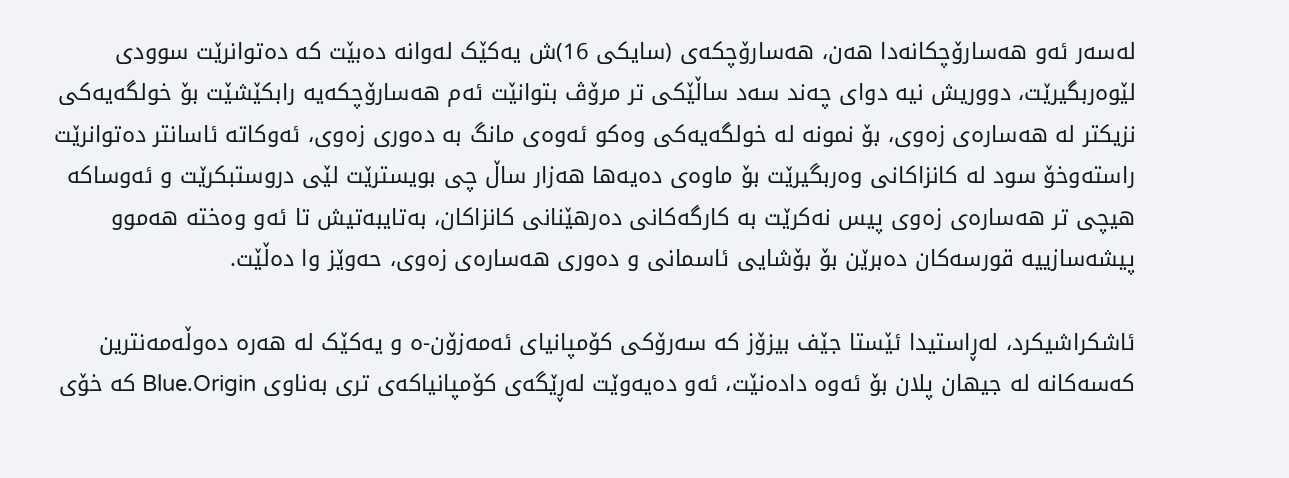لەسەر ئەو هەسارۆچکانەدا هەن، هەسارۆچکەی (سایکی 16)ش یەکێک لەوانە دەبێت کە دەتوانرێت سوودی لێوەربگیرێت، دووریش نیە دوای چەند سەد ساڵێکی تر مرۆڤ بتوانێت ئەم هەسارۆچکەیە رابکێشێت بۆ خولگەیەکی نزیکتر لە هەسارەی زەوی، بۆ نمونە لە خولگەیەکی وەکو ئەوەی مانگ بە دەوری زەوی، ئەوکاتە ئاسانتر دەتوانرێت راستەوخۆ سود لە کانزاکانی وەربگیرێت بۆ ماوەی دەیەها هەزار ساڵ چی بویسترێت لێی دروستبکرێت و ئەوساکە هیچی تر هەسارەی زەوی پیس نەکرێت بە کارگەکانی دەرهێنانی کانزاکان، بەتایبەتیش تا ئەو وەختە هەموو پیشەسازییە قورسەکان دەبرێن بۆ بۆشایی ئاسمانی و دەوری هەسارەی زەوی، حەوێز وا دەڵێت.

ئاشكراشیكرد، لەڕاستیدا ئێستا جێف بیزۆز کە سەرۆکی کۆمپانیای ئەمەزۆن-ە و یەکێک لە هەرە دەوڵەمەنترین کەسەکانە لە جیهان پلان بۆ ئەوە دادەنێت، ئەو دەیەوێت لەڕێگەی کۆمپانیاکەی تری بەناوی Blue.Origin کە خۆی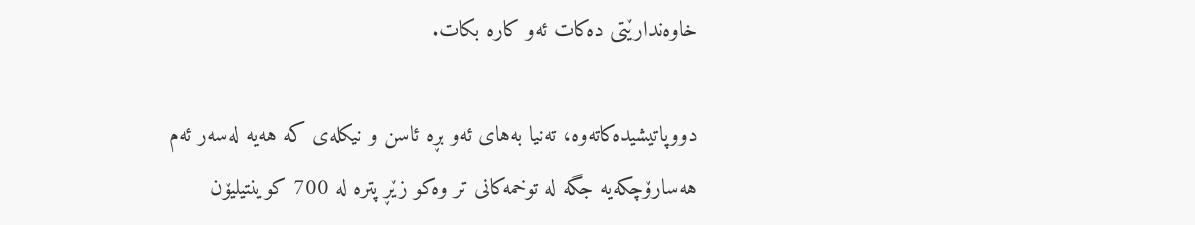خاوەندارێتی دەکات ئەو کارە بکات.

دووپاتیشیدەكاتەوە، تەنیا بەهای ئەو بڕە ئاسن و نیکلەی کە هەیە لەسەر ئەم هەسارۆچکەیە جگە لە توخمەکانی تر وەکو زێڕ پترە لە 700 کوینتیلیۆن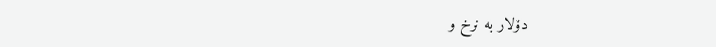دۆلار بە نرخ و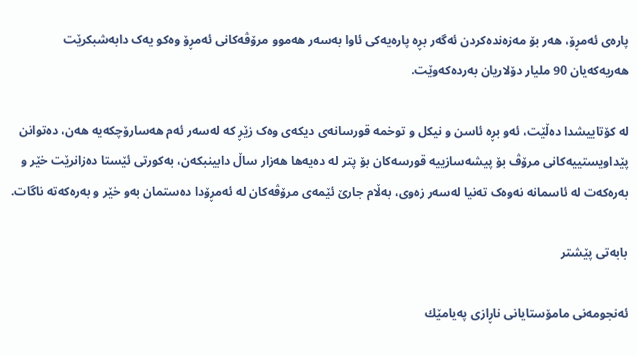پارەی ئەمڕۆ، هەر بۆ مەزەندەکردن ئەگەر بڕە پارەیەکی ئاوا بەسەر هەموو مرۆڤەکانی ئەمڕۆ وەکو یەک دابەشبکرێت هەریەکەیان 90 ملیار دۆلاریان بەردەکەوێت.

لە كۆتاییشدا دەڵێت، ئەو بڕە ئاسن و نیکل و توخمە قورسانەی دیكەی وەک زێڕ کە لەسەر ئەم هەسارۆچکەیە هەن، دەتوانن پێداویستییەکانی مرۆڤ بۆ پیشەسازییە قورسەکان بۆ پتر لە دەیەها هەزار ساڵ دابینبکەن، بەکورتی ئێستا دەزانرێت خێر و بەرەکەت لە ئاسمانە نەوەک تەنیا لەسەر زەوی، بەڵام جارێ ئێمەی مرۆڤەکان لە ئەمڕۆدا دەستمان بەو خێر و بەرەکەتە ناگات.

بابەتی پێشتر

ئەنجومەنی مامۆستایانی ناڕازی پەیامێك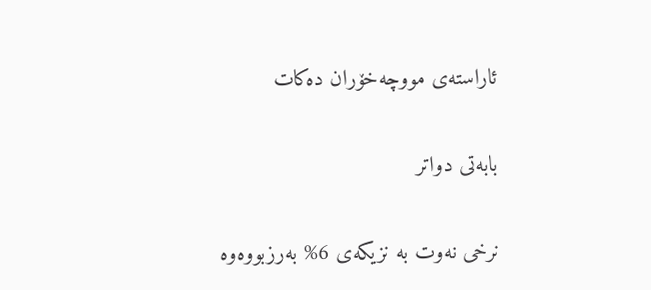ئاراستەی مووچەخۆران دەكات

بابەتی دواتر

نرخی نەوت بە نزیكەی 6% بەرزبووەوە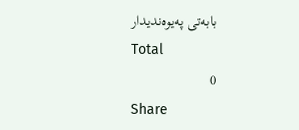بابەتی پەیوەندیدار
Total
0
Share